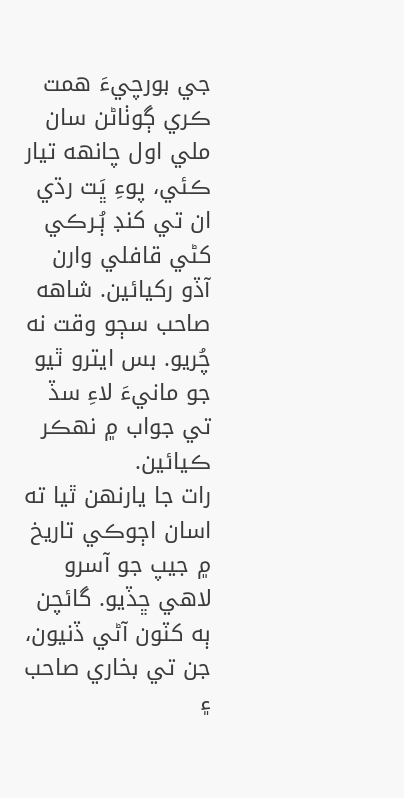جي بورچيءَ ھمت ڪري ڳوٺاڻن سان ملي اول چانهه تيار ڪئي، پوءِ ڀَت رڌي ان تي کنڊ ٻُـرڪي کڻي قافلي وارن آڏو رکيائين. شاھه صاحب سڄو وقت نه چُريو. بس ايترو ٿيو جو مانيءَ لاءِ سڏ تي جواب ۾ نهڪر ڪيائين.
رات جا يارنهن ٿيا ته اسان اڄوڪي تاريخ ۾ جيپ جو آسرو لاھي ڇڏيو. گائچن ٻه کٽون آڻي ڏنيون، جن تي بخاري صاحب ۽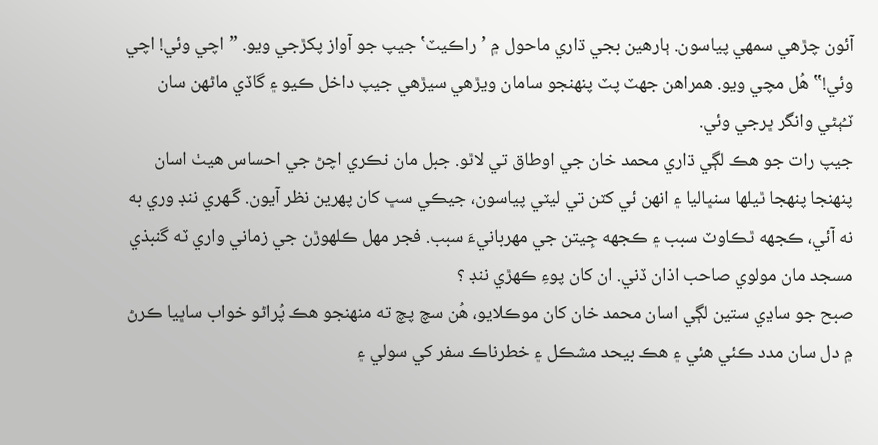آئون چڙھي سمھي پياسون. ٻارھين بجي ڌاري ماحول ۾ ’راڪيٽ‛ جيپ جو آواز پکڙجي ويو. ”اچي وئي! اچي وئي!‟ ھُل مچي ويو. ھمراھن جھٽ پٽ پنهنجو سامان ويڙھي سيڙھي جيپ داخل ڪيو ۽ گاڏي ماڻھن سان ٽـُٻڻي وانگر ڀرجي وئي.
جيپ رات جو ھڪ لڳي ڌاري محمد خان جي اوطاق تي لاٿو. جبل مان نڪري اچڻ جي احساس ھيٺ اسان پنهنجا پنهجا ٿيلھا سنڀاليا ۽ انهن ئي کٽن تي ليٽي پياسون، جيڪي سڀ کان پھرين نظر آيون. گَـھري ننڊ وري به نه آئي، ڪجھه ٿڪاوٽ سبب ۽ ڪجھه جِيتن جي مھربانيءَ سبب. فجر مھل ڪلھوڙن جي زماني واري ٽه گنبذي مسجد مان مولوي صاحب اذان ڏني. ان کان پوءِ ڪھڙي ننڊ ؟
صبح جو ساڍي ستين لڳي اسان محمد خان کان موڪلايو، ھُن سچ پچ ته منهنجو ھڪ پُراڻو خواب ساڀيا ڪرڻ ۾ دل سان مدد ڪئي ھئي ۽ ھڪ بيحد مشڪل ۽ خطرناڪ سفر کي سولي ۽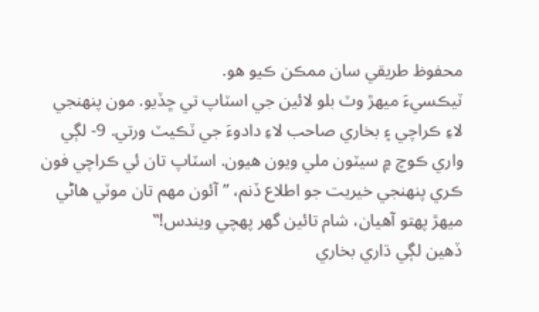محفوظ طريقي سان ممڪن ڪيو ھو.
ٽيڪسيءَ ميھڙ وٽ بلو لائين جي اسٽاپ تي ڇڏيو. مون پنهنجي لاءِ ڪراچي ۽ بخاري صاحب لاءِ دادوءَ جي ٽڪيٽ ورتي. 9- لڳي واري ڪوچ ۾ سيٽون ملي ويون ھيون. اسٽاپ تان ئي ڪراچي فون ڪري پنهنجي خيريت جو اطلاع ڏنم، ”آئون مھم تان موٽي ھاڻي ميھڙ پھتو آھيان، شام تائين گھر پھچي ويندس!‟
ڏھين لڳي ڌاري بخاري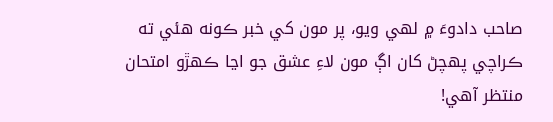صاحب دادوءَ ۾ لھي ويو، پر مون کي خبر ڪونه ھئي ته ڪراچي پھچڻ کان اڳ مون لاءِ عشق جو اڃا ڪھڙو امتحان منتظر آھي!